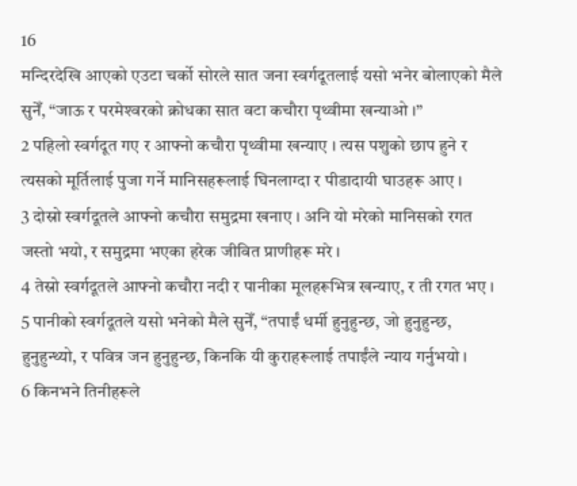16
मन्‍दिरदेखि आएको एउटा चर्को सोरले सात जना स्वर्गदूतलाई यसो भनेर बोलाएको मैले सुनेँ, “जाऊ र परमेश्‍वरको क्रोधका सात वटा कचौरा पृथ्वीमा खन्‍याओ ।”
2 पहिलो स्वर्गदूत गए र आफ्नो कचौरा पृथ्वीमा खन्‍याए । त्‍यस पशुको छाप हुने र त्‍यसको मूर्तिलाई पुजा गर्ने मानिसहरूलाई घिनलाग्दा र पीडादायी घाउहरू आए ।
3 दोस्रो स्वर्गदूतले आफ्नो कचौरा समुद्रमा खनाए । अनि यो मरेको मानिसको रगत जस्‍तो भयो, र समुद्रमा भएका हरेक जीवित प्राणीहरू मरे ।
4 तेस्रो स्वर्गदूतले आफ्नो कचौरा नदी र पानीका मूलहरूभित्र खन्‍याए, र ती रगत भए ।
5 पानीको स्वर्गदूतले यसो भनेको मैले सुनेँ, “तपाईं धर्मी हुनुहुन्‍छ, जो हुनुहुन्‍छ, हुनुहुन्‍थ्यो, र पवित्र जन हुनुहुन्‍छ, किनकि यी कुराहरूलाई तपाईंले न्‍याय गर्नुभयो ।
6 किनभने तिनीहरूले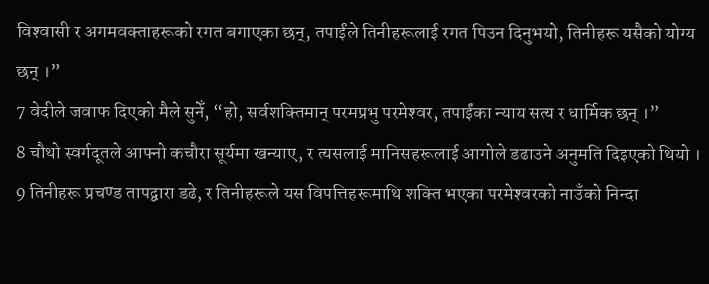विश्‍वासी र अगमवक्‍ताहरूको रगत बगाएका छन्, तपाईंले तिनीहरूलाई रगत पिउन दिनुभयो, तिनीहरू यसैको योग्य छन् ।”
7 वेदीले जवाफ दिएको मैले सुनेँ, “हो, सर्वशक्‍तिमान् परमप्रभु परमेश्‍वर, तपाईंका न्‍याय सत्‍य र धार्मिक छन् ।”
8 चौथो स्वर्गदूतले आफ्नो कचौरा सूर्यमा खन्‍याए, र त्‍यसलाई मानिसहरूलाई आगोले डढाउने अनुमति दिइएको थियो ।
9 तिनीहरू प्रचण्ड तापद्वारा डढे, र तिनीहरूले यस विपत्तिहरूमाथि शक्‍ति भएका परमेश्‍वरको नाउँको निन्‍दा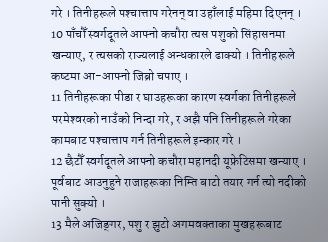गरे । तिनीहरूले पश्‍चात्ताप गरेनन् वा उहाँलाई महिमा दिएनन् ।
10 पाँचौँ स्वर्गदूतले आफ्नो कचौरा त्‍यस पशुको सिंहासनमा खन्‍याए, र त्‍यसको राज्‍यलाई अन्धकारले ढाक्यो । तिनीहरूले कष्‍टमा आ-आफ्नो जिब्रो चपाए ।
11 तिनीहरूका पीडा र घाउहरूका कारण स्वर्गका तिनीहरूले परमेश्‍वरको नाउँको निन्‍दा गरे, र अझै पनि तिनीहरूले गरेका कामबाट पश्‍चात्ताप गर्न तिनीहरूले इन्कार गरे ।
12 छैटौँ स्वर्गदूतले आफ्नो कचौरा महानदी यूफ्रेटिसमा खन्‍याए । पूर्वबाट आउनुहुने राजाहरूका निम्ति बाटो तयार गर्न त्‍यो नदीको पानी सुक्यो ।
13 मैले अजिङ्‌गर, पशु र झुटो अगमवक्‍ताका मुखहरूबाट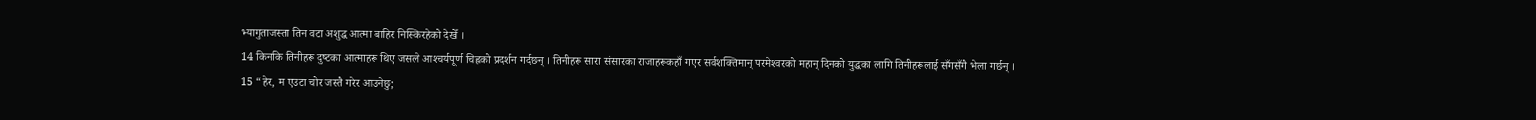भ्यागुताजस्ता तिन वटा अशुद्ध आत्मा बाहिर निस्किरहेको देखेँ ।
14 किनकि तिनीहरू दुष्‍टका आत्माहरू थिए जसले आश्‍चर्यपूर्ण चिह्नको प्रदर्शन गर्दछन् । तिनीहरू सारा संसारका राजाहरूकहाँ गएर सर्वशक्‍तिमान् परमेश्‍वरको महान् दिनको युद्धका लागि तिनीहरूलाई सँगसँगै भेला गर्छन् ।
15 “हेर, म एउटा चोर जस्‍तै गरेर आउनेछु;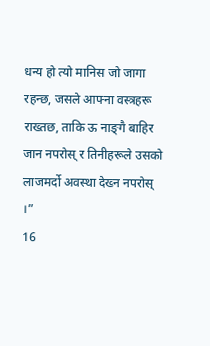धन्‍य हो त्‍यो मानिस जो जागा रहन्‍छ, जसले आफ्ना वस्‍त्रहरू राख्तछ, ताकि ऊ नाङ्‌गै बाहिर जान नपरोस् र तिनीहरूले उसको लाजमर्दो अवस्था देख्‍न नपरोस् ।”
16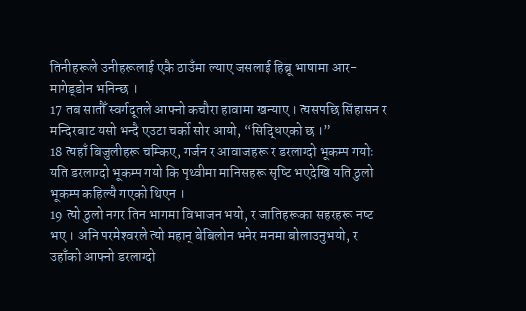तिनीहरूले उनीहरूलाई एकै ठाउँमा ल्याए जसलाई हिब्रू भाषामा आर-मागेड्‌डोन भनिन्‍छ ।
17 तब सातौँ स्वर्गदूतले आफ्नो कचौरा हावामा खन्‍याए । त्‍यसपछि सिंहासन र मन्‍दिरबाट यसो भन्‍दै एउटा चर्को सोर आयो, “सिद्धिएको छ ।”
18 त्‍यहाँ बिजुलीहरू चम्किए, गर्जन र आवाजहरू र डरलाग्दो भूकम्प गयोः यति डरलाग्दो भूकम्प गयो कि पृथ्वीमा मानिसहरू सृष्‍टि भएदेखि यति ठुलो भूकम्प कहिल्यै गएको थिएन ।
19 त्‍यो ठुलो नगर तिन भागमा विभाजन भयो, र जातिहरूका सहरहरू नष्‍ट भए । अनि परमेश्‍वरले त्‍यो महान् बेबिलोन भनेर मनमा बोलाउनुभयो, र उहाँको आफ्नो डरलाग्दो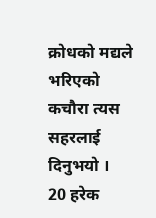क्रोधको मद्यले भरिएको कचौरा त्‍यस सहरलाई दिनुभयो ।
20 हरेक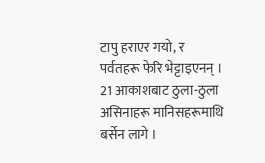टापु हराएर गयो, र पर्वतहरू फेरि भेट्टाइएनन् ।
21 आकाशबाट ठुला-ठुला असिनाहरू मानिसहरूमाथि बर्सेन लागे ।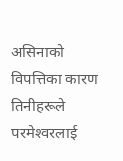असिनाको विपत्तिका कारण तिनीहरूले परमेश्‍वरलाई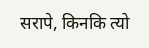सरापे, किनकि त्‍यो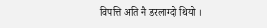विपत्ति अति नै डरलाग्दो थियो ।